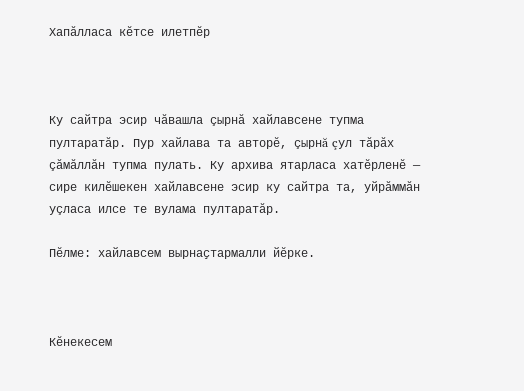Хапăлласа кĕтсе илетпĕр



Ку сайтра эсир чăвашла çырнă хайлавсене тупма пултаратăр. Пур хайлава та авторĕ, çырнă çул тăрăх çăмăллăн тупма пулать. Ку архива ятарласа хатĕрленĕ — сире килĕшекен хайлавсене эсир ку сайтра та, уйрăммăн уçласа илсе те вулама пултаратăр.

Пӗлме: хайлавсем вырнаҫтармалли йӗрке.



Кĕнекесем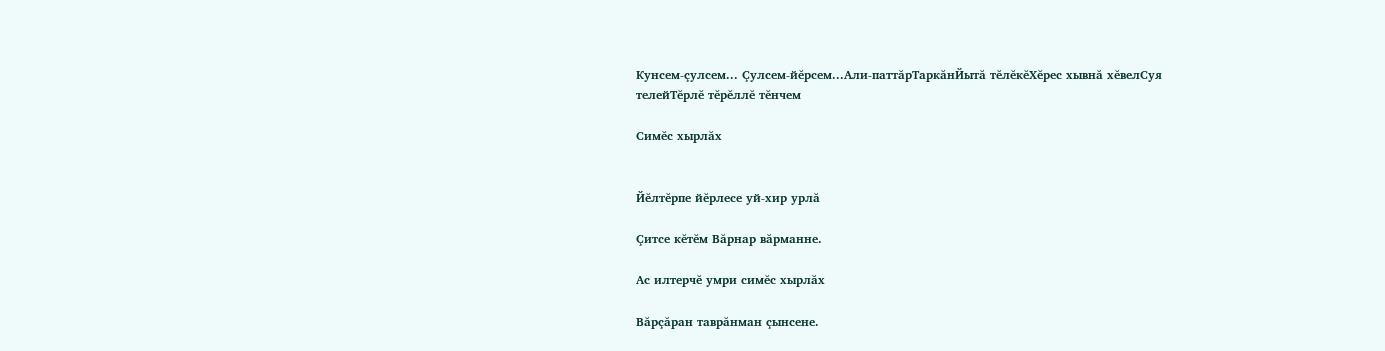Кунсем-çулсем... Çулсем-йĕрсем...Али-паттăрТаркăнЙытă тĕлĕкĕХĕрес хывнă хĕвелСуя телейТĕрлĕ тĕрĕллĕ тĕнчем

Симĕс хырлăх


Йĕлтĕрпе йĕрлесе уй-хир урлă

Çитсе кĕтĕм Вăрнар вăрманне.

Ас илтерчĕ умри симĕс хырлăх

Вăрçăран таврăнман çынсене.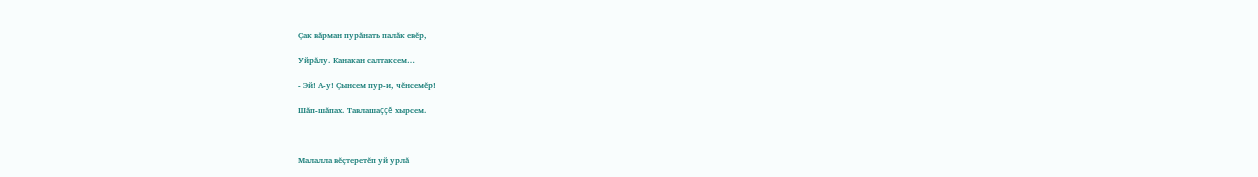Çак вăрман пурăнать палăк евĕр,

Уйрăлу. Канакан салтаксем…

- Эй! А-у! Çынсем пур-и, чĕнсемĕр!

Шăп-шăпах. Тавлашаççĕ хырсем.



Малалла вĕçтеретĕп уй урлă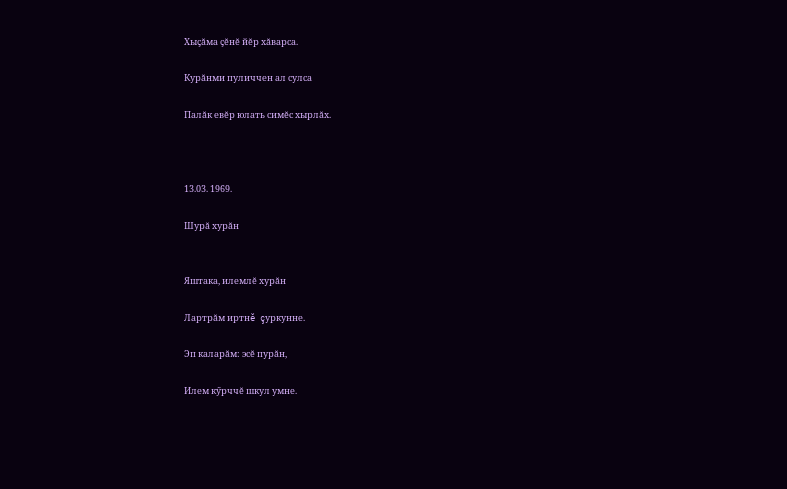Хыçăма çĕнĕ йĕр хăварса.

Курăнми пуличчен ал сулса

Палăк евĕр юлать симĕс хырлăх.



13.03. 1969.

Шурă хурăн


Яштака, илемлĕ хурăн

Лартрăм иртнĕ çуркунне.

Эп каларăм: эсĕ пурăн,

Илем кӳрччĕ шкул умне.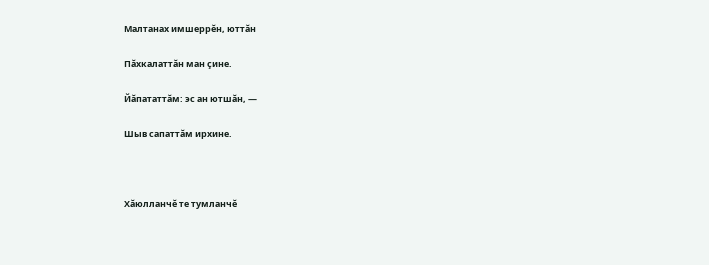Малтанах имшеррĕн, юттăн

Пăхкалаттăн ман çине.

Йăпататтăм: эс ан ютшăн, —

Шыв сапаттăм ирхине.



Хăюлланчĕ те тумланчĕ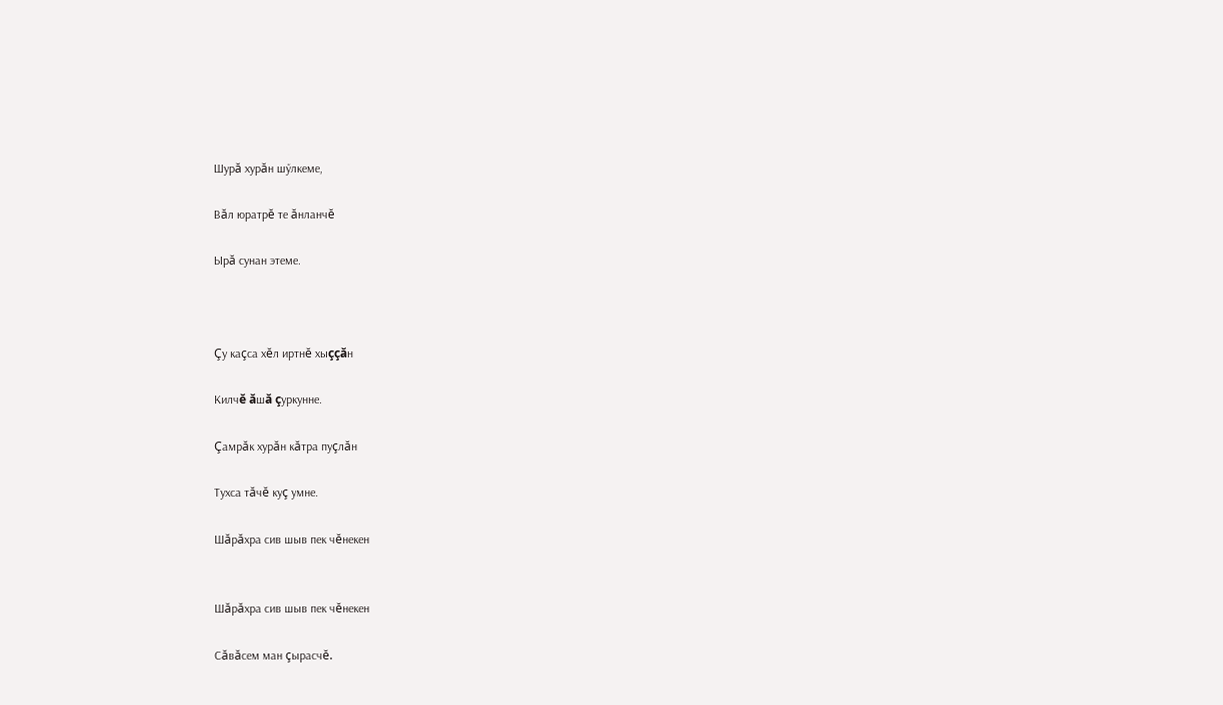Шурă хурăн шӳлкеме,

Вăл юратрĕ те ăнланчĕ

Ырă сунан этеме.



Çу каçса хĕл иртнĕ хыççăн

Килчĕ ăшă çуркунне.

Çамрăк хурăн кăтра пуçлăн

Тухса тăчĕ куç умне.

Шăрăхра сив шыв пек чĕнекен


Шăрăхра сив шыв пек чĕнекен

Сăвăсем ман çырасчĕ.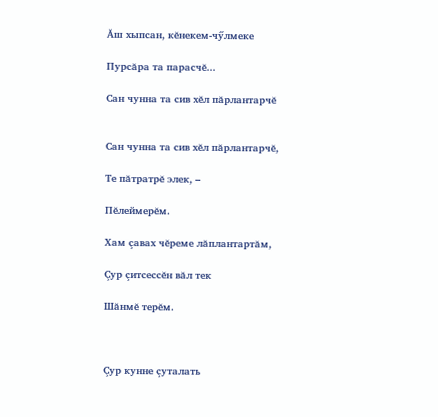Ăш хыпсан, кĕнекем-чӳлмеке

Пурсăра та парасчĕ...

Сан чунна та сив хĕл пăрлантарчĕ


Сан чунна та сив хĕл пăрлантарчĕ,

Те пăтратрĕ элек, –

Пĕлеймерĕм.

Хам çавах чĕреме лăплантартăм,

Çур çитсессĕн вăл тек

Шăнмĕ терĕм.



Çур кунне çуталать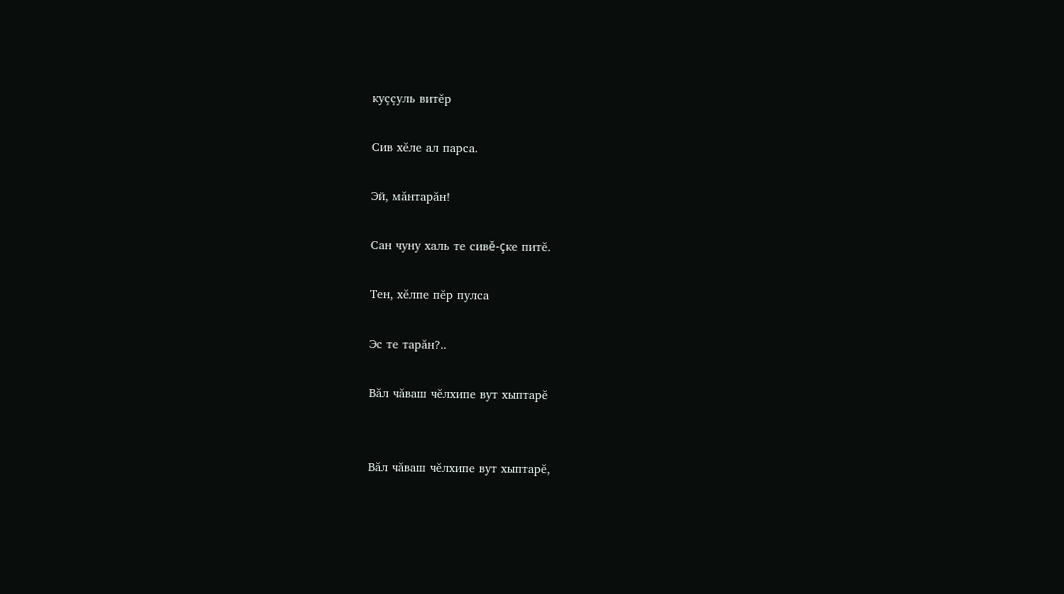куççуль витĕр

Сив хĕле ал парса.

Эй, мăнтарăн!

Сан чуну халь те сивĕ-çке питĕ.

Тен, хĕлпе пĕр пулса

Эс те тарăн?..

Вăл чăваш чĕлхипе вут хыптарĕ


Вăл чăваш чĕлхипе вут хыптарĕ,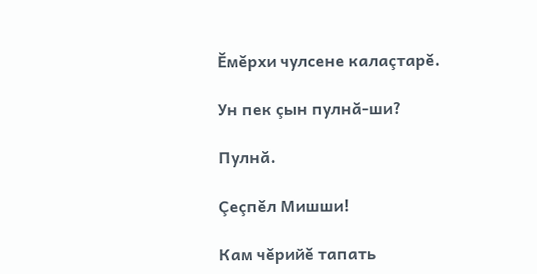Ĕмĕрхи чулсене калаçтарĕ.

Ун пек çын пулнă-ши?

Пулнă.

Çеçпĕл Мишши!

Кам чĕрийĕ тапать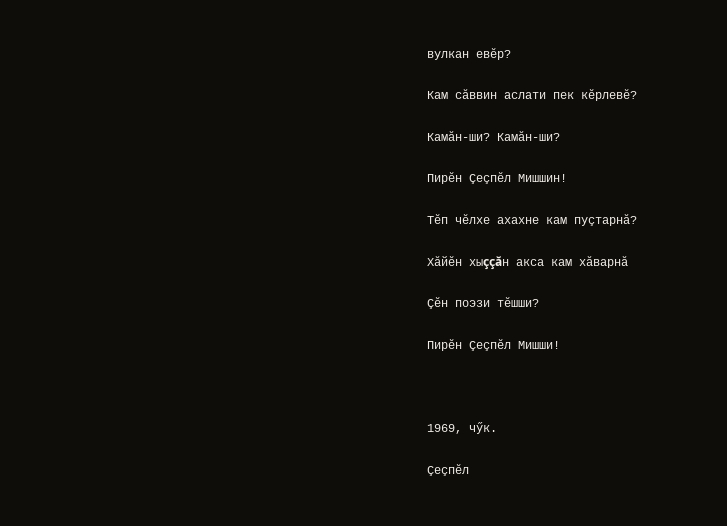вулкан евĕр?

Кам сăввин аслати пек кĕрлевĕ?

Камăн-ши? Камăн-ши?

Пирĕн Çеçпĕл Мишшин!

Тĕп чĕлхе ахахне кам пуçтарнă?

Хăйĕн хыççăн акса кам хăварнă

Çĕн поэзи тĕшши?

Пирĕн Çеçпĕл Мишши!



1969, чӳк.

Çеçпĕл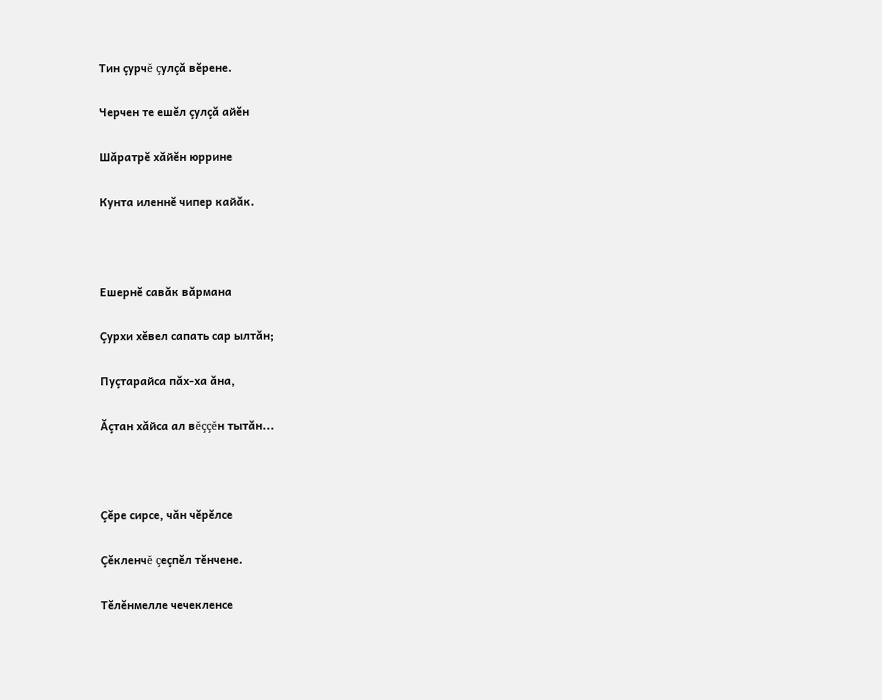Тин çурчĕ çулçă вĕрене.

Черчен те ешĕл çулçă айĕн

Шăратрĕ хăйĕн юррине

Кунта иленнĕ чипер кайăк.



Ешернĕ савăк вăрмана

Çурхи хĕвел сапать сар ылтăн;

Пуçтарайса пăх-ха ăна,

Ăçтан хăйса ал вĕççĕн тытăн...



Çĕре сирсе, чăн чĕрĕлсе

Çĕкленчĕ çеçпĕл тĕнчене.

Тĕлĕнмелле чечекленсе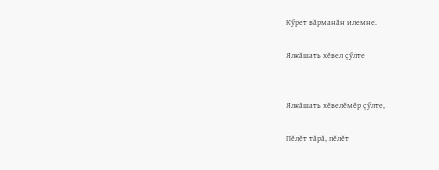Кӳрет вăрманăн илемне.

Ялкăшать хĕвел çӳлте


Ялкăшать хĕвелĕмĕр çӳлте,

Пĕлĕт тăрă, пĕлĕт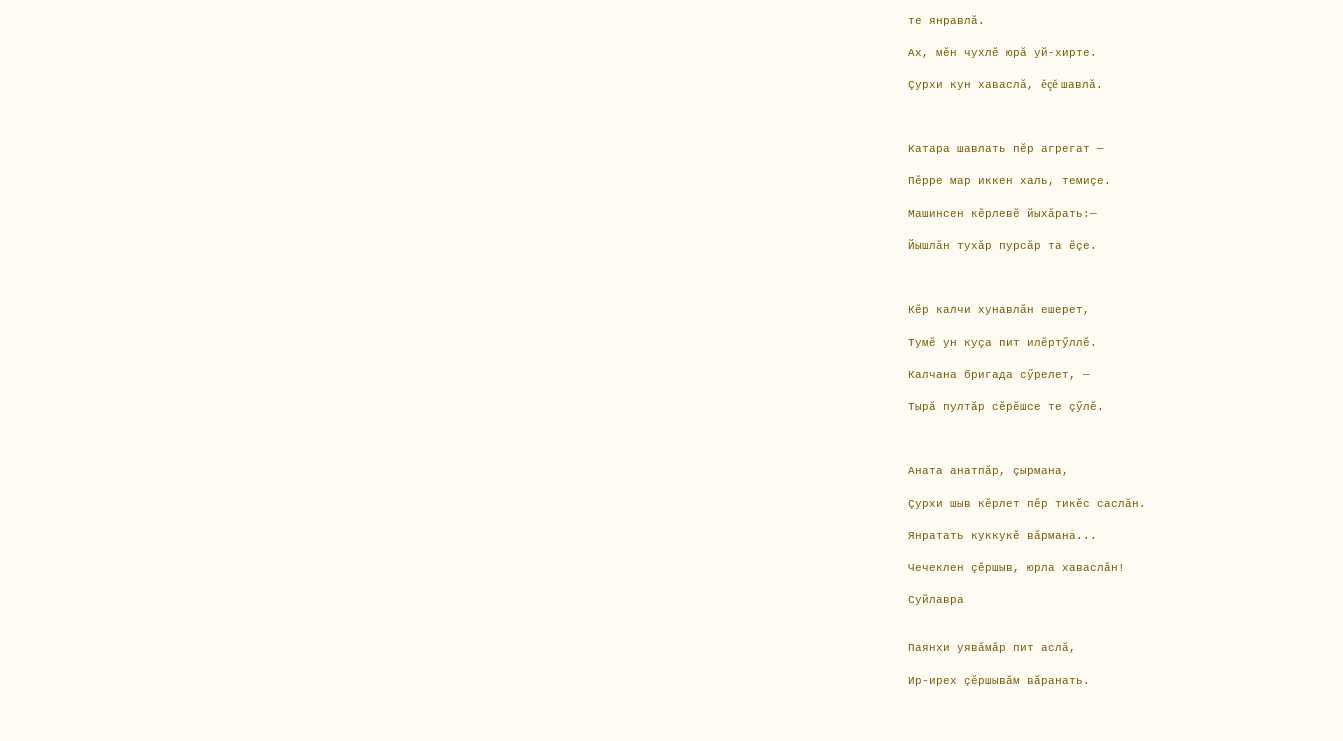те янравлă.

Ах, мĕн чухлĕ юрă уй-хирте.

Çурхи кун хаваслă, ĕçĕ шавлă.



Катара шавлать пĕр агрегат —

Пĕрре мар иккен халь, темиçе.

Машинсен кĕрлевĕ йыхăрать:—

Йышлăн тухăр пурсăр та ĕçе.



Кĕр калчи хунавлăн ешерет,

Тумĕ ун куçа пит илĕртӳллĕ.

Калчана бригада сӳрелет, —

Тырă пултăр сĕрĕшсе те çӳлĕ.



Аната анатпăр, çырмана,

Çурхи шыв кĕрлет пĕр тикĕс саслăн.

Янратать куккукĕ вăрмана...

Чечеклен çĕршыв, юрла хаваслăн!

Суйлавра


Паянхи уявăмăр пит аслă,

Ир-ирех çĕршывăм вăранать.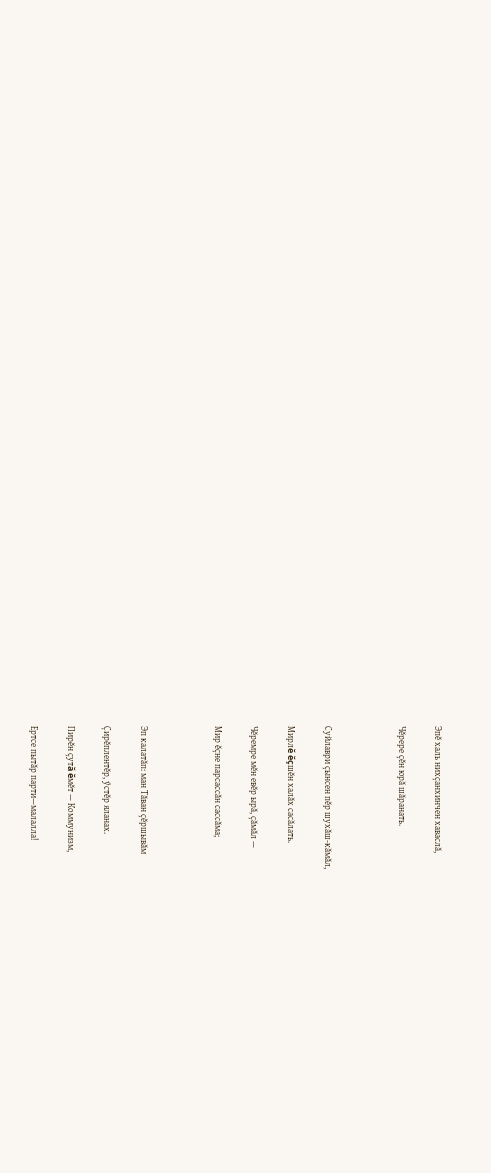Эпĕ халь нихçанхинчен хаваслă,

Чĕрере çĕн юрă шăранать.



Суйлаври çынсен пĕр шухăш-кăмăл,

Мирлĕ ĕçшĕн халăх сасăлать.

Чĕремре мĕн евĕр ырă, çăмăл —

Мир ĕçне парсассăн сассăма;



Эп калатăп: ман Тăван çĕршывăм

Çирĕплентĕр, ӳстĕр яланах.

Пирĕн çутă ĕмĕт — Коммунизм,

Ертсе пытăр парти—малалла!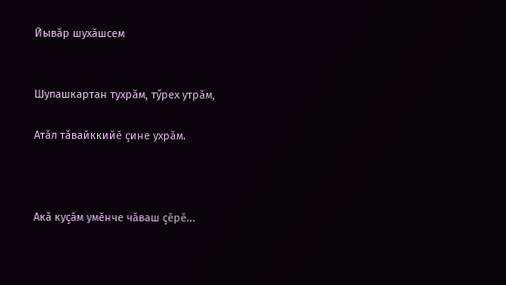Йывăр шухăшсем


Шупашкартан тухрăм, тӳрех утрăм,

Атăл тăвайккийĕ çине ухрăм.



Акă куçăм умĕнче чăваш çĕрĕ...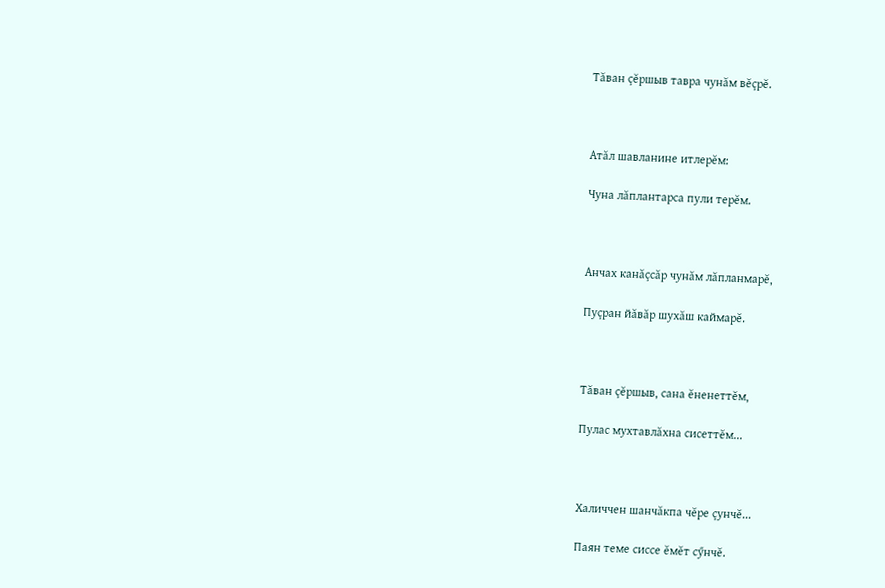Тăван çĕршыв тавра чунăм вĕçрĕ.



Атăл шавланине итлерĕм:

Чуна лăплантарса пули терĕм.



Анчах канăçсăр чунăм лăпланмарĕ,

Пуçран йăвăр шухăш каймарĕ.



Тăван çĕршыв, сана ĕненеттĕм,

Пулас мухтавлăхна сисеттĕм...



Халиччен шанчăкпа чĕре çунчĕ...

Паян теме сиссе ĕмĕт сӳнчĕ.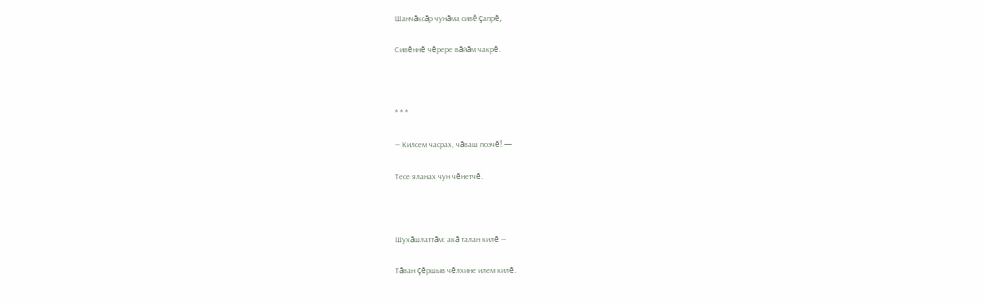Шанчăксăр чунăма сивĕ çапрĕ,

Сивĕннĕ чĕрере вăйăм чакрĕ.



* * *

— Килсем часрах, чăваш поэчĕ! —

Тесе яланах чун чĕнетчĕ.



Шухăшлаттăм: акă талан килĕ —

Тăван çĕршыв чĕлхине илем килĕ.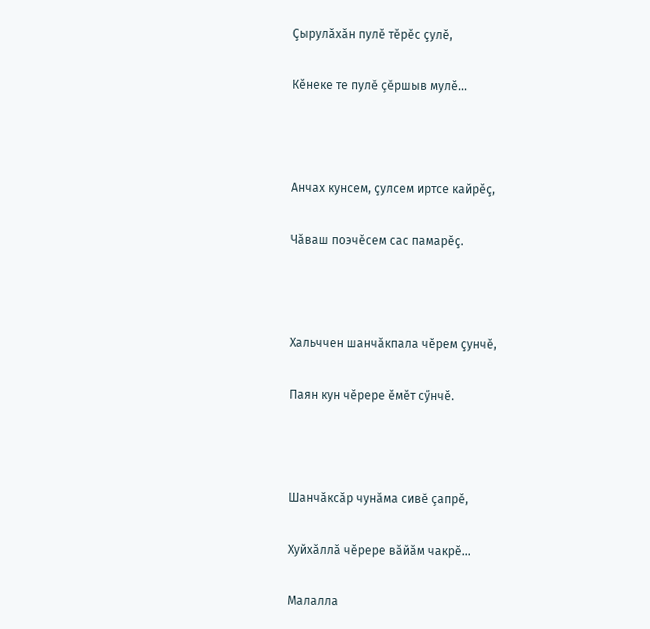Çырулăхăн пулĕ тĕрĕс çулĕ,

Кĕнеке те пулĕ çĕршыв мулĕ...



Анчах кунсем, çулсем иртсе кайрĕç,

Чăваш поэчĕсем сас памарĕç.



Хальччен шанчăкпала чĕрем çунчĕ,

Паян кун чĕрере ĕмĕт сӳнчĕ.



Шанчăксăр чунăма сивĕ çапрĕ,

Хуйхăллă чĕрере вăйăм чакрĕ...

Малалла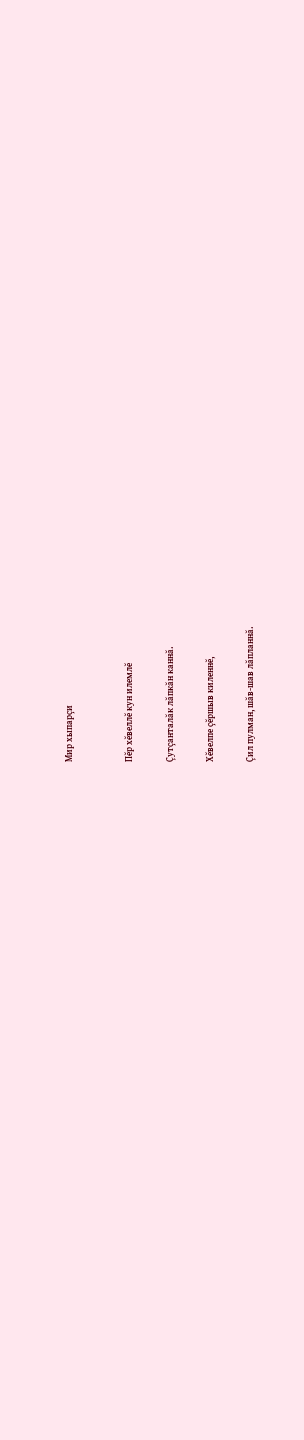Мир хыпарçи


Пĕр хĕвеллĕ кун илемлĕ

Çутçанталăк лăпкăн каннă.

Хĕвелпе çĕршыв киленнĕ,

Çил пулман, шăв-шав лăпланнă.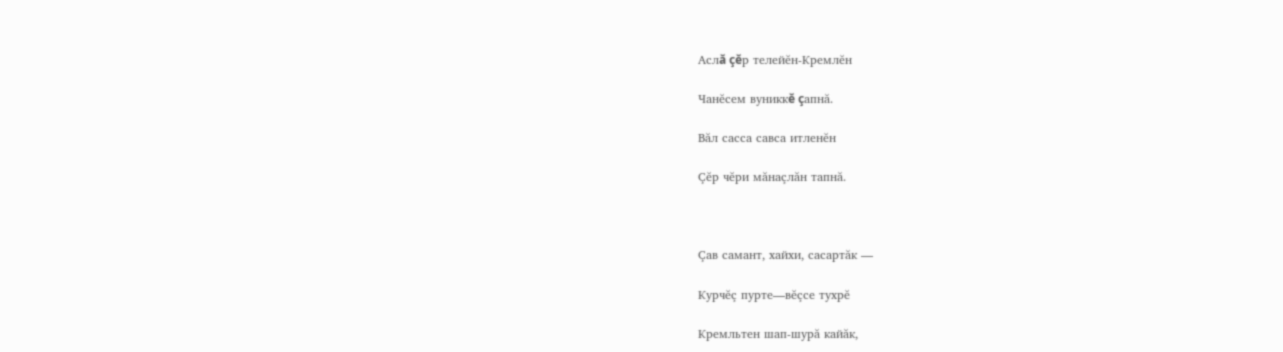Аслă çĕр телейĕн-Кремлĕн

Чанĕсем вуниккĕ çапнă.

Вăл сасса савса итленĕн

Çĕр чĕри мăнаçлăн тапнă.



Çав самант, хайхи, сасартăк —

Курчĕç пурте—вĕçсе тухрĕ

Кремльтен шап-шурă кайăк,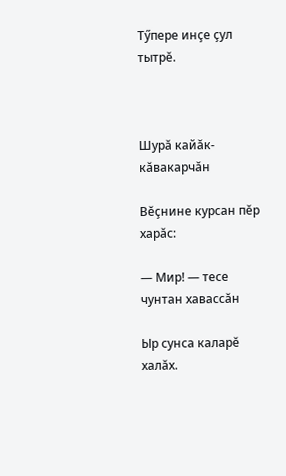Тӳпере инçе çул тытрĕ.



Шурă кайăк-кăвакарчăн

Вĕçнине курсан пĕр харăс:

— Мир! — тесе чунтан хавассăн

Ыр сунса каларĕ халăх.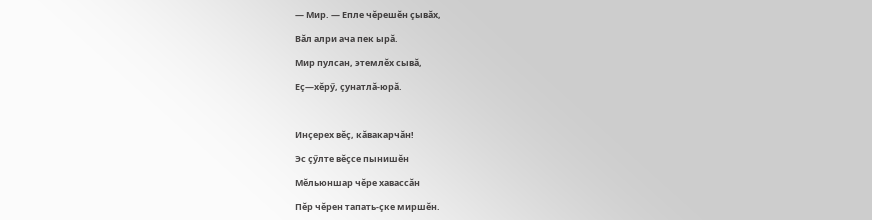— Мир. — Епле чĕрешĕн çывăх,

Вăл алри ача пек ырă.

Мир пулсан, этемлĕх сывă,

Еç—хĕрӳ, çунатлă-юрă.



Инçерех вĕç, кăвакарчăн!

Эс çӳлте вĕçсе пынишĕн

Мĕльюншар чĕре хавассăн

Пĕр чĕрен тапать-çке миршĕн.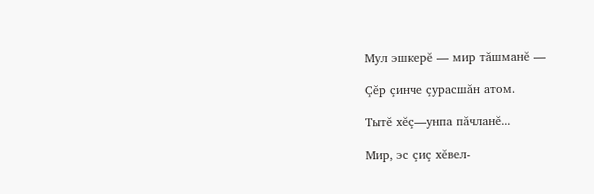Мул эшкерĕ — мир тăшманĕ —

Çĕр çинче çурасшăн атом.

Тытĕ хĕç—унпа пăчланĕ...

Мир, эс çиç хĕвел-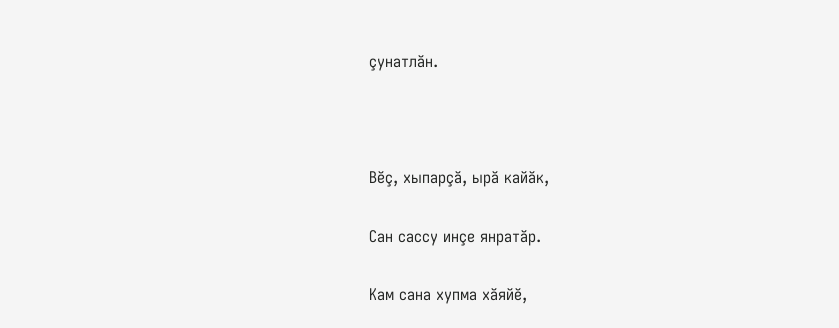çунатлăн.



Вĕç, хыпарçă, ырă кайăк,

Сан сассу инçе янратăр.

Кам сана хупма хăяйĕ,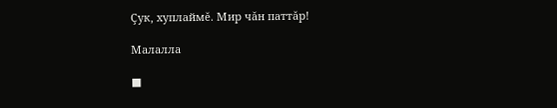Çук, хуплаймĕ. Мир чăн паттăр!

Малалла

■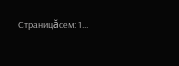Страницăсем: 1...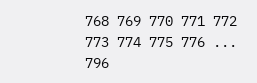768 769 770 771 772 773 774 775 776 ... 796